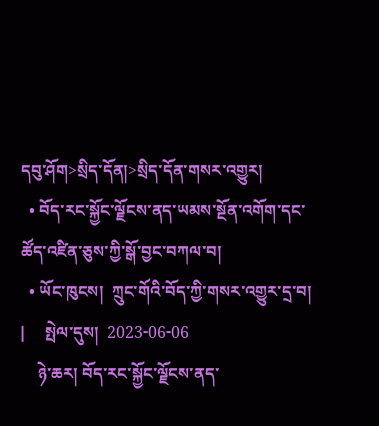དབུ་ཤོག>སྲིད་དོན།>སྲིད་དོན་གསར་འགྱུར།
  • བོད་རང་སྐྱོང་ལྗོངས་ནད་ཡམས་སྔོན་འགོག་དང་ཚོད་འཛིན་ཅུས་ཀྱི་སྒོ་བྱང་བཀལ་བ།
  • ཡོང་ཁུངས།  ཀྲུང་གོའི་བོད་ཀྱི་གསར་འགྱུར་དྲ་བ།   |     སྤེལ་དུས།  2023-06-06
    ཉེ་ཆར། བོད་རང་སྐྱོང་ལྗོངས་ནད་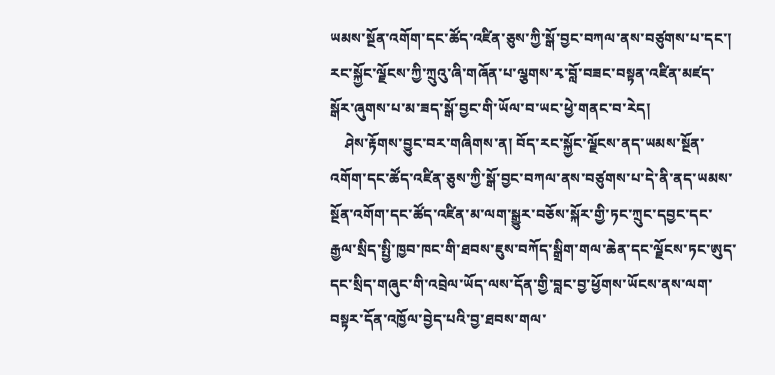ཡམས་སྔོན་འགོག་དང་ཚོད་འཛིན་ཅུས་ཀྱི་སྒོ་བྱང་བཀལ་ནས་བཙུགས་པ་དང་། རང་སྐྱོང་ལྗོངས་ཀྱི་ཀྲུའུ་ཞི་གཞོན་པ་ལྕགས་རྭ་བློ་བཟང་བསྟན་འཛིན་མཛད་སྒོར་ཞུགས་པ་མ་ཟད་སྒོ་བྱང་གི་ཡོལ་བ་ཡང་ཕྱེ་གནང་བ་རེད།
    ཤེས་རྟོགས་བྱུང་བར་གཞིགས་ན། བོད་རང་སྐྱོང་ལྗོངས་ནད་ཡམས་སྔོན་འགོག་དང་ཚོད་འཛིན་ཅུས་ཀྱི་སྒོ་བྱང་བཀལ་ནས་བཙུགས་པ་དེ་ནི་ནད་ཡམས་སྔོན་འགོག་དང་ཚོད་འཛིན་མ་ལག་སྒྱུར་བཅོས་སྐོར་གྱི་ཏང་ཀྲུང་དབྱང་དང་རྒྱལ་སྲིད་སྤྱི་ཁྱབ་ཁང་གི་ཐབས་ཇུས་བཀོད་སྒྲིག་གལ་ཆེན་དང་ལྗོངས་ཏང་ཨུད་དང་སྲིད་གཞུང་གི་འབྲེལ་ཡོད་ལས་དོན་གྱི་བླང་བྱ་ཕྱོགས་ཡོངས་ནས་ལག་བསྟར་དོན་འཁྱོལ་བྱེད་པའི་བྱ་ཐབས་གལ་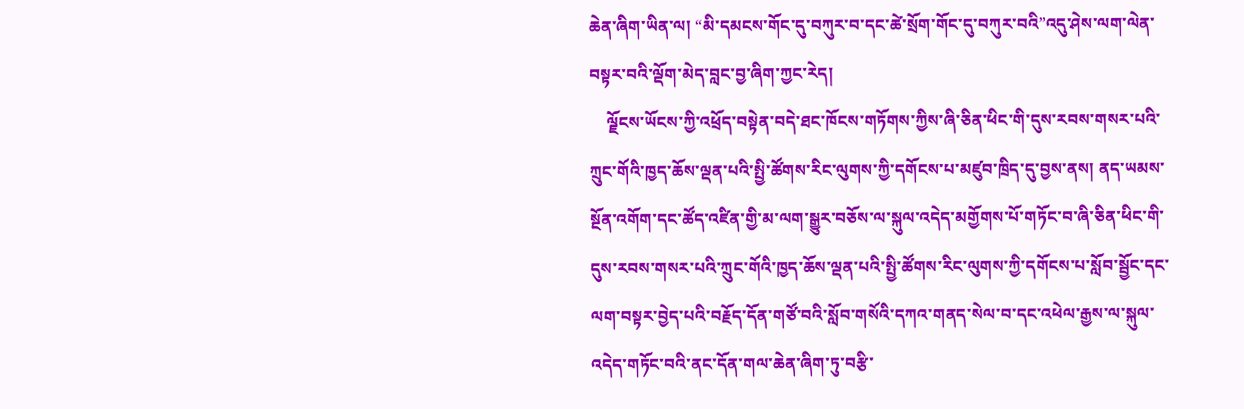ཆེན་ཞིག་ཡིན་ལ། “མི་དམངས་གོང་དུ་བཀུར་བ་དང་ཚེ་སྲོག་གོང་དུ་བཀུར་བའི”འདུ་ཤེས་ལག་ལེན་བསྟར་བའི་ལྡོག་མེད་བླང་བྱ་ཞིག་ཀྱང་རེད།
    ལྗོངས་ཡོངས་ཀྱི་འཕྲོད་བསྟེན་བདེ་ཐང་ཁོངས་གཏོགས་ཀྱིས་ཞི་ཅིན་ཕིང་གི་དུས་རབས་གསར་པའི་ཀྲུང་གོའི་ཁྱད་ཆོས་ལྡན་པའི་སྤྱི་ཚོགས་རིང་ལུགས་ཀྱི་དགོངས་པ་མཛུབ་ཁྲིད་དུ་བྱས་ནས། ནད་ཡམས་སྔོན་འགོག་དང་ཚོད་འཛིན་གྱི་མ་ལག་སྒྱུར་བཅོས་ལ་སྐུལ་འདེད་མགྱོགས་པོ་གཏོང་བ་ཞི་ཅིན་ཕིང་གི་དུས་རབས་གསར་པའི་ཀྲུང་གོའི་ཁྱད་ཆོས་ལྡན་པའི་སྤྱི་ཚོགས་རིང་ལུགས་ཀྱི་དགོངས་པ་སློབ་སྦྱོང་དང་ལག་བསྟར་བྱེད་པའི་བརྗོད་དོན་གཙོ་བའི་སློབ་གསོའི་དཀའ་གནད་སེལ་བ་དང་འཕེལ་རྒྱས་ལ་སྐུལ་འདེད་གཏོང་བའི་ནང་དོན་གལ་ཆེན་ཞིག་ཏུ་བརྩི་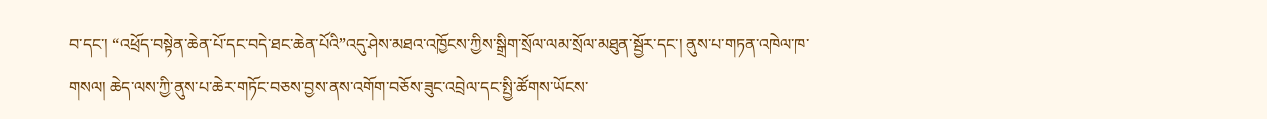བ་དང་། “འཕྲོད་བསྟེན་ཆེན་པོ་དང་བདེ་ཐང་ཆེན་པོའི”འདུ་ཤེས་མཐའ་འཁྱོངས་ཀྱིས་སྒྲིག་སྲོལ་ལམ་སྲོལ་མཐུན་སྦྱོར་དང་། ནུས་པ་གཏན་འཁེལ་ཁ་གསལ། ཆེད་ལས་ཀྱི་ནུས་པ་ཆེར་གཏོང་བཅས་བྱས་ནས་འགོག་བཅོས་ཟུང་འབྲེལ་དང་སྤྱི་ཚོགས་ཡོངས་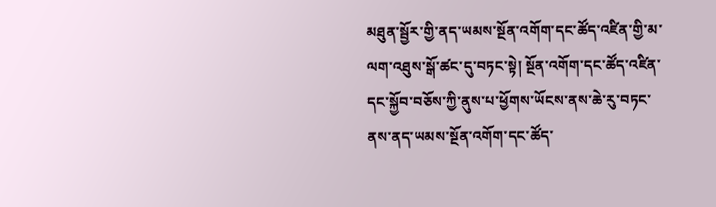མཐུན་སྦྱོར་གྱི་ནད་ཡམས་སྔོན་འགོག་དང་ཚོད་འཛིན་གྱི་མ་ལག་འཐུས་སྒོ་ཚང་དུ་བཏང་སྟེ། སྔོན་འགོག་དང་ཚོད་འཛིན་དང་སྐྱོབ་བཅོས་ཀྱི་ནུས་པ་ཕྱོགས་ཡོངས་ནས་ཆེ་རུ་བཏང་ནས་ནད་ཡམས་སྔོན་འགོག་དང་ཚོད་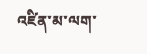འཛིན་མ་ལག་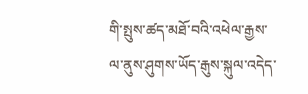གི་སྤུས་ཚད་མཐོ་བའི་འཕེལ་རྒྱས་ལ་ནུས་ཤུགས་ཡོད་རྒུས་སྐུལ་འདེད་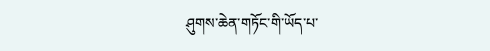ཤུགས་ཆེན་གཏོང་གི་ཡོད་པ་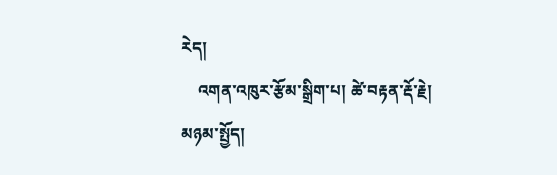རེད།
    འགན་འཁུར་རྩོམ་སྒྲིག་པ། ཚེ་བརྟན་རྡོ་རྗེ།
མཉམ་སྤྱོད།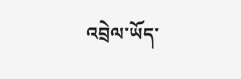འབྲེལ་ཡོད་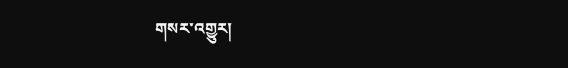གསར་འགྱུར།